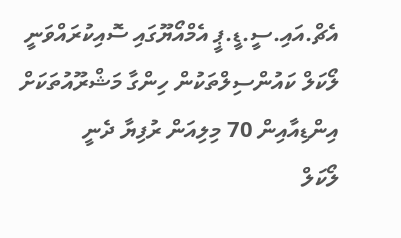އެޗް.އައި.ސީ.ޑީ.ޕީ އެމްއޯޔޫގައި ސޮއިކުރައްވަނީ
ލޯކަލް ކައުންސިލްތަކުން ހިންގާ މަޝްރޫއުތަކަށް އިންޑިއާއިން 70 މިލިއަން ރުފިޔާ ދެނީ
ލޯކަލް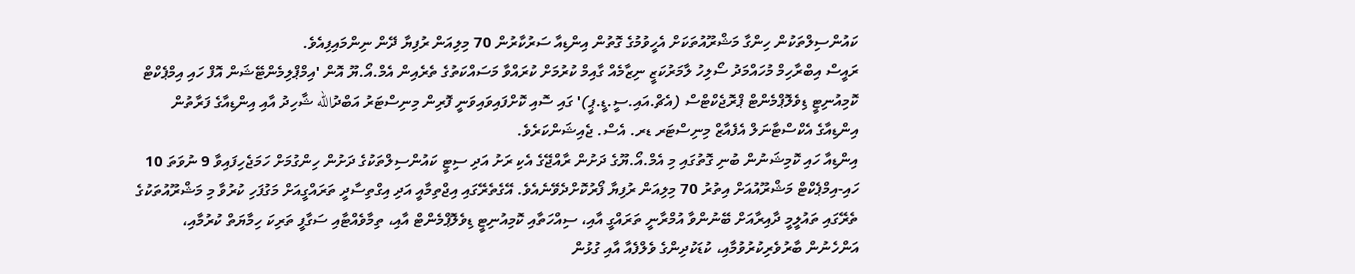ކައުންސިލްތަކުން ހިންގާ މަޝްރޫއުތަކަށް އެހީވުމުގެ ގޮތުން އިންޑިއާ ސަރުކާރުން 70 މިލިއަން ރުފިޔާ ދޭން ނިންމައިފިއެވެ.
ރައީސް އިބްރާހިމް މުހައްމަދު ސޯލިހު ލާމަރުކަޒީ ނިޒާމެއް ގާއިމް ކުރުމަށް ކުރައްވާ މަސައްކަތުގެ ތެރެއިން އެމް.އޯ.ޔޫ އޮން 'އިމްޕްލިމެންޓޭޝަން އޮފް ހައި އިމްޕެކްޓް ކޮމިއުނިޓީ ޑިވެލޮޕްމެންޓް ޕްރޮޖެކްޓްސް (އެޗް.އައި.ސީ.ޑީ.ޕީ)' ގައި ސޮއި ކޮށްފައިވައިވަނީ ފޮރިން މިނިސްޓަރު އަބްދުالله ޝާހިދު އާއި އިންޑިއާގެ ފަރާތުން އިންޑިއާގެ އެކްސްޓާނަލް އެފެއާޒް މިނިސްޓަރ ޑރ. އެސް. ޖެއިޝަންކަރެވެ.
އިންޑިއާ ހައި ކޮމިޝަނުން ބުނި ގޮތުގައި މި އެމް.އޯ.ޔޫގެ ދަށުން ރާއްޖޭގެ އެކި ރަށު އަދި ސިޓީ ކައުންސިލްތަކުގެ ދަށުން ހިންގުމަށް ހަމަޖެހިފައިވާ 9 ނުވަތަ 10 ހައި-އިމްޕެކްޓް މަޝްރޫއުއަށް އިތުރު 70 މިލިއަން ރުފިޔާ ފޯރުކޮށްދެވޭނެއެވެ. އޭގެތެރޭގައި އިޖްތިމާއީ އަދި އިގްތިސާދީ ތަރައްގީއަށް މަގުފަހި ކުރުވާ މި މަޝްރޫއުތަކުގެ ތެރޭގައި ތައުލީމީ ދާއިރާއަށް ބޭނުންވާ އުމްރާނީ ތަރައްގީ އާއި، ސިއްހަތާއި ކޮމިއުނިޓީ ޑިވެލޮޕްމެންޓް އާއި، ތިމާވެއްޓާއި ސަގާފީ ތަރިކަ ހިމާޔަތް ކުރުމާއި، އަންހެނުން ބާރުވެރިކުރުވުމާއި، ކުޑަކުދިންގެ ވެލްފެއާ އާއި ގުޅުން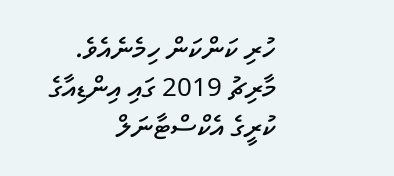ހުރި ކަންކަން ހިމެނެއެވެ.
މާރިޗު 2019 ގައި އިންޑިއާގެ ކުރީގެ އެކްސްޓާނަލް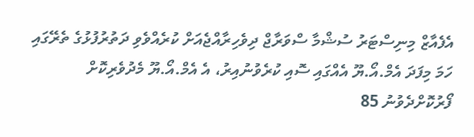އެފެއާޒް މިނިސްޓަރު ސުޝްމާ ސްވަރާޖް ދިވެހިރާއްޖެއަށް ކުރެއްވެވި ދަތުރުފުޅުގެ ތެރޭގައި ހަމަ މިފަދަ އެމް.އޯ.ޔޫ އެއްގައި ސޮއި ކުރެވުނުއިރު، އެ އެމް.އޯ.ޔޫ މެދުވެރިކޮށް ފޯރުކޮށްދެވުނު 85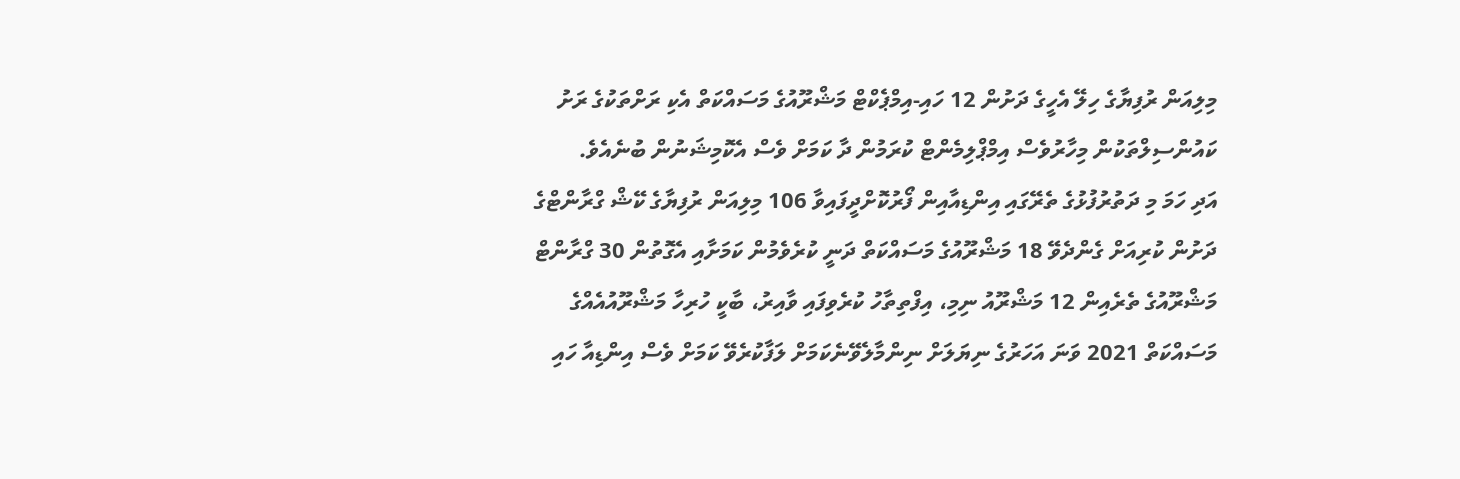މިލިއަން ރުފިޔާގެ ހިލޭ އެހީގެ ދަށުން 12 ހައި-އިމްޕެކްޓް މަޝްރޫއުގެ މަސައްކަތް އެކި ރަށްތަކުގެ ރަށު ކައުންސިލްތަކުން މިހާރުވެސް އިމްޕްލިމެންޓް ކުރަމުން ދާ ކަމަށް ވެސް އެކޮމިޝަނުން ބުނެއެވެ.
އަދި ހަމަ މި ދަތުރުފުޅުގެ ތެރޭގައި އިންޑިއާއިން ފޯރުކޮށްދީފައިވާ 106 މިލިއަން ރުފިޔާގެ ކޭޝް ގްރާންޓްގެ ދަށުން ކުރިއަށް ގެންދެވޭ 18 މަޝްރޫއުގެ މަސައްކަތް ދަނީ ކުރެވެމުން ކަމަށާއި އެގޮތުން 30 ގްރާންޓް މަޝްރޫއުގެ ތެރެއިން 12 މަޝްރޫއު ނިމި، އިފްތިތާހު ކުރެވިފައި ވާއިރު، ބާކީ ހުރިހާ މަޝްރޫއުއެއްގެ މަސައްކަތް 2021 ވަނަ އަހަރުގެ ނިޔަލަށް ނިންމާލެވޭނެކަމަށް ލަފާކުރެވޭ ކަމަށް ވެސް އިންޑިއާ ހައި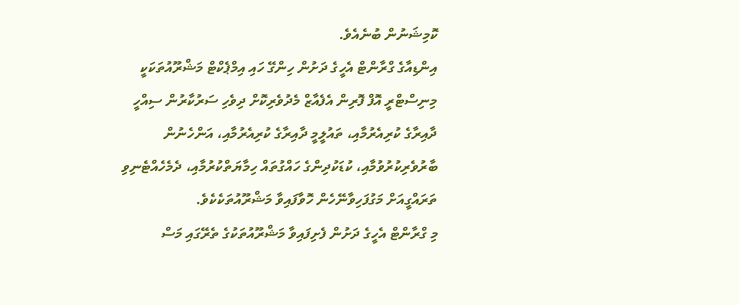ކޮމިޝަނުން ބުނެއެވެ.
އިންޑިއާގެ ގްރާންޓް އެހީގެ ދަށުން ހިންގޭ ހައި އިމްޕެކްޓް މަޝްރޫއުތަކަކީ މިނިސްޓްރީ އޮފް ފޮރިން އެފެއާޒް މެދުވެރިކޮށް ދިވެހި ސަރުކާރުން ސިއްހީ ދާއިރާގެ ކުރިއެރުމާއި، ތައުލީމީ ދާއިރާގެ ކުރިއެރުމާއި، އަންހެނުން ބާރުވެރިކުރުވުމާއި، ކުޑަކުދިންގެ ހައްގުތައް ހިމާޔަތްކުރުމާއި، ދެމެހެއްޓެނިވި ތަރައްގީއަށް މަގުފަހިވާނޭހެން ހޮވާފައިވާ މަޝްރޫއުތަކެކެވެ.
މި ގްރާންޓް އެހީގެ ދަށުން ފެށިފައިވާ މަޝްރޫއުތަކުގެ ތެރޭގައި މަސް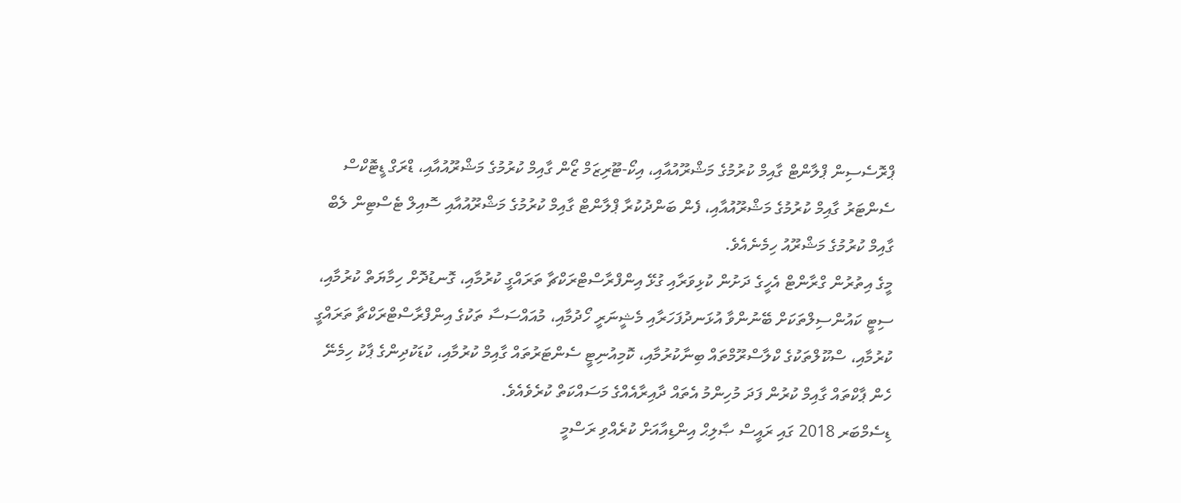ޕްރޮސެސިން ޕްލާންޓް ގާއިމް ކުރުމުގެ މަޝްރޫއުއާއި، އިކޯ-ޓޫރިޒަމް ޒޯން ގާއިމް ކުރުމުގެ މަޝްރޫއުއާއި، ޑްރަގް ޑީޓޮކްސް ސެންޓަރު ގާއިމް ކުރުމުގެ މަޝްރޫއުއާއި، ފެން ބަންދުކުރާ ޕްލާންޓް ގާއިމް ކުރުމުގެ މަޝްރޫއުއާއި ސޮއިލް ޓެސްޓިން ލެބް ގާއިމް ކުރުމުގެ މަޝްރޫއު ހިމެނެއެވެ.
މީގެ އިތުރުން ގްރާންޓް އެހީގެ ދަށުން ކުޅިވަރާއި ގުޅޭ އިންފްރާސްޓްރަކްޗާ ތަރައްގީ ކުރުމާއި، ގޮނޑުދޮށް ހިމާޔަތް ކުރުމާއި، ސިޓީ ކައުންސިލްތަކަށް ބޭނުންވާ އުޅަނދުފަހަރާއި މެޝީނަރީ ހޯދުމާއި، މުއައްސަސާ ތަކުގެ އިންފްރާސްޓްރަކްޗާ ތަރައްގީ ކުރުމާއި، ސްކޫލްތަކުގެ ކްލާސްރޫމްތައް ބިނާކުރުމާއި، ކޮމިއުނިޓީ ސެންޓަރުތައް ގާއިމް ކުރުމާއި، ކުޑަކުދިންގެ ޕާކު ހިމެނޭ ހެން ޕާކްތައް ގާއިމް ކުރުން ފަދަ މުހިންމު އެތައް ދާއިރާއެއްގެ މަސައްކަތް ކުރެވެއެވެ.
ޑިސެމްބަރ 2018 ގައި ރައީސް ޞާލިޙް އިންޑިއާއަށް ކުރެއްވި ރަސްމީ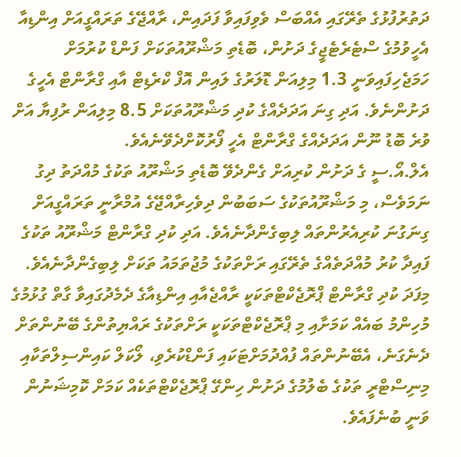ދަތުރުފުޅުގެ ތެރޭގައި އެއްބަސް ވެވިފައިވާ ފަދައިން، ރާއްޖޭގެ ތަރައްގީއަށް އިންޑިއާ އެހީވުމުގެ ސްޓެރެޓެޖީގެ ދަށުން، ބޮޑެތި މަޝްރޫއުތަކަށް ފަންޑް ކުރުމަށް ހަމަޖެހިފައިވަނީ 1.3 މިލިއަން ޑޮލަރުގެ ލައިން އޮފް ކްރެޑިޓް އާއި ގްރާންޓް އެހީގެ ދަށުންނެވެ. އަދި ގިނަ އަދަދެއްގެ ކުދި މަޝްރޫއުތަކަށް 8.5 މިލިއަން ރުފިޔާ އަށް ވުރެ ބޮޑު ނޫން އަދަދެއްގެ ގްރާންޓް އެހީ ފޯރުކޮށްދެވޭނެއެވެ.
އެލް.އޯ.ސީ ގެ ދަށުން ކުރިއަށް ގެންދެވޭ ބޮޑެތި މަޝްރޫއު ތަކުގެ މުއްދަތު ދިގު ނަމަވެސް، މި މަޝްރޫއުތަކުގެ ސަބަބުން ދިވެހިރާއްޖޭގެ އުމްރާނީ ތަރައްގީއަށް ގިނަގުނަ ކުރިއެރުންތައް ލިބިގެންދާނެއެވެ. އަދި ކުދި ގްރާންޓް މަޝްރޫއު ތަކުގެ ފައިދާ ކުރު މުއްދަތެއްގެ ތެރޭގައި ރަށްތަކުގެ މުޖުތަމައު ތަކަށް ލިބިގެންދާނެއެވެ.
މިފަދަ ކުދި ގްރާންޓް ޕްރޮޖެކްޓްތަކަކީ ރާއްޖެއާއި އިންޑިއާގެ ދެމެދުގައިވާ ގާތް ގުޅުމުގެ މުހިންމު ބައެއް ކަމަށާއި މި ޕްރޮޖެކްޓްތަކަކީ ރަށްތަކުގެ ރައްޔިތުންގެ ބޭނުންތަށް ދެނެގަނެ، އެބޭނުންތައް ފުއްދުމަށްޓަކައި ފަންޑްކުރެވި، ލޯކަލް ކައިންސިލްތަކާއި މިނިސްޓްރީ ތަކުގެ ބެލުމުގެ ދަށުން ހިންގޭ ޕްރޮޖެކްޓްތަކެއް ކަމަށް ކޮމިޝަނުން ވަނީ ބުނެފައެވެ.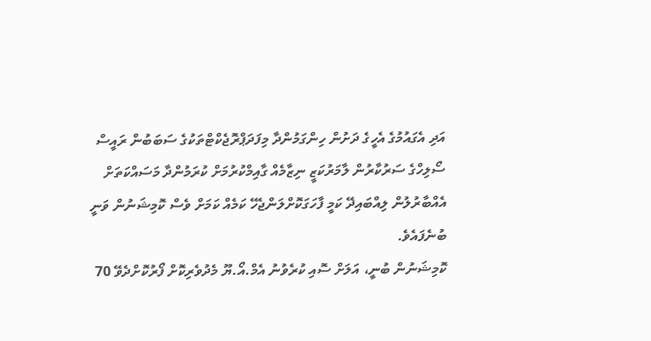އަދި އެގައުމުގެ އެހީގެ ދަށުން ހިންގަމުންދާ މިފަދަޕްރޮޖެކްޓްތަކުގެ ސަބަބުން ރައީސް ސޯލިހްގެ ސަރުކާރުން ލާމަރުކަޒީ ނިޒާމެއް ގާއިމްކުރުމަށް ކުރަމުންދާ މަސައްކަތަށް އެއްބާރުލުން ލިއްބައިދޭ ކަމީ ފާހަގަކޮށްލަންޖެހޭ ކަމެއް ކަމަށް ވެސް ކޮމިޝަނުން ވަނީ ބުނެފައެވެ.
ކޮމިޝަނުން ބުނީ، އަލަށް ސޮއި ކުރެވުނު އެމް.އޯ.ޔޫ މެދުވެރިކޮށް ފޯރުކޮށްދެވޭ 70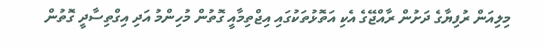މިލިއަން ރުފިޔާގެ ދަށުން ރާއްޖޭގެ އެކި އަތޮޅުތަކުގައި އިޖްތިމާއީ ގޮތުން މުހިންމު އަދި އިގްތިސާދީ ގޮތުން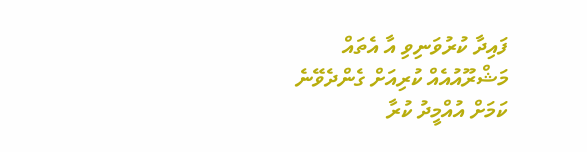ފައިދާ ކުރުވަނިވި އާ އެތައް މަޝްރޫއުއެއް ކުރިއަށް ގެންދެވޭނެ ކަމަށް އުއްމީދު ކުރާ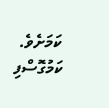ކަމަށެވެ.
ކަމުގޮސްފި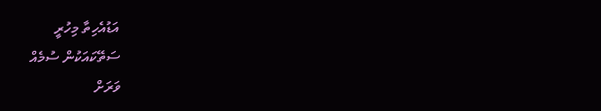އަޑުއެހިތާ މިހުރީ
ސަތޭކައަކުން ސުމެއް
ވަރަށް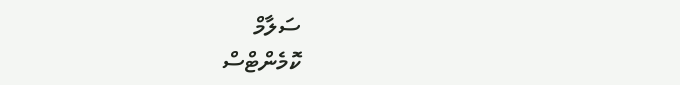ސަލާމް
ކޮމެންޓްސް